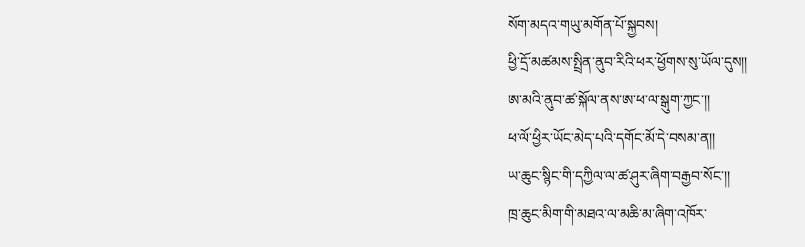སོག་མདའ་གཡུ་མགོན་པོ་སྐྱབས།
ཕྱི་དྲོ་མཚམས་སྤྲིན་ནུབ་རིའི་ཕར་ཕྱོགས་སུ་ཡོལ་དུས།།
ཨ་མའི་ནུབ་ཚ་སྐོལ་ནས་ཨ་ཕ་ལ་སྒུག་ཀྱང་།།
ཕ་ལོ་ཕྱིར་ཡོང་མེད་པའི་དགོང་མོ་དེ་བསམ་ན།།
ཡ་ཆུང་སྙིང་གི་དཀྱིལ་ལ་ཚ་ཤུར་ཞིག་བརྒྱབ་སོང་།།
ཁྲ་ཆུང་མིག་གི་མཐའ་ལ་མཆི་མ་ཞིག་འཁོར་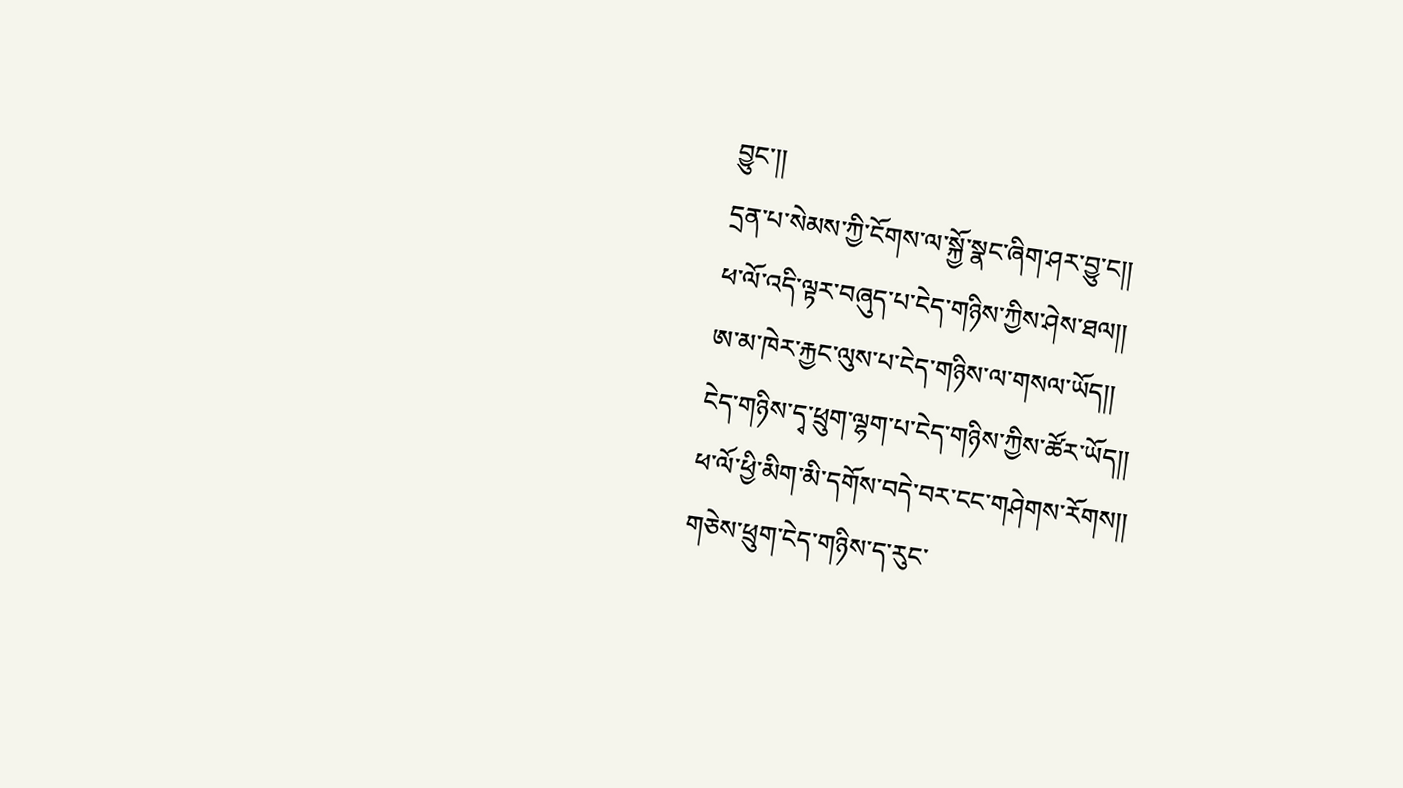བྱུང་།།
དྲན་པ་སེམས་ཀྱི་ངོགས་ལ་སྐྱོ་སྣང་ཞིག་ཤར་བྱུ་ང།།
ཕ་ལོ་འདི་ལྟར་བཞུད་པ་ངེད་གཉིས་ཀྱིས་ཤེས་ཐལ།།
ཨ་མ་ཁེར་རྐྱང་ལུས་པ་ངེད་གཉིས་ལ་གསལ་ཡོད།།
ངེད་གཉིས་དྭ་ཕྲུག་ལྷག་པ་ངེད་གཉིས་ཀྱིས་ཚོར་ཡོད།།
ཕ་ལོ་ཕྱི་མིག་མི་དགོས་བདེ་བར་ངང་གཤེགས་རོགས།།
གཅེས་ཕྲུག་ངེད་གཉིས་ད་རུང་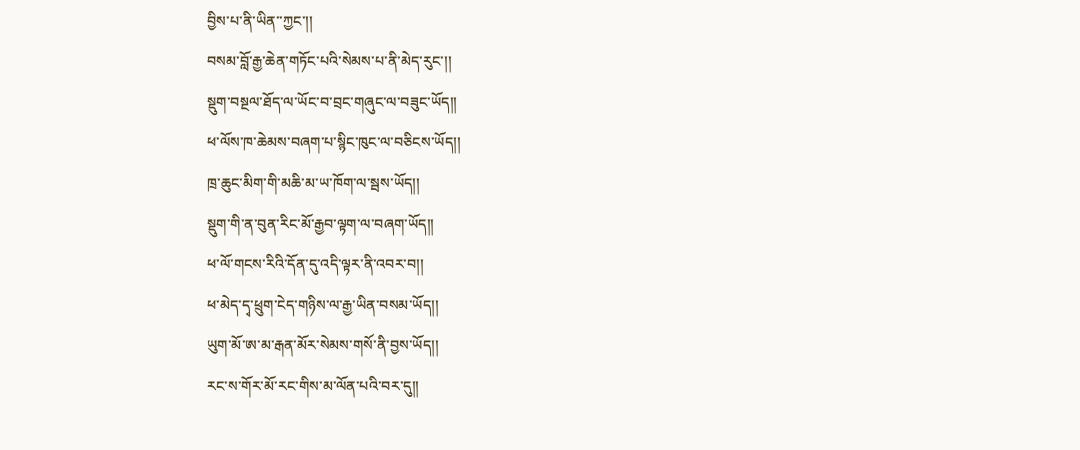བྱིས་པ་ནི་ཡིན་་ཀྱང་།།
བསམ་བློ་རྒྱ་ཆེན་གཏོང་པའི་སེམས་པ་ནི་མེད་རུང་།།
སྡུག་བསྔལ་ཐོད་ལ་ཡོང་བ་བྲང་གཞུང་ལ་བཟུང་ཡོད།།
ཕ་ལོས་ཁ་ཆེམས་བཞག་པ་སྙིང་ཁུང་ལ་བཅིངས་ཡོད།།
ཁྲ་ཆུང་མིག་གི་མཆི་མ་ཡ་ཁོག་ལ་སྦས་ཡོད།།
སྡུག་གི་ན་བུན་རིང་མོ་རྒྱབ་ལྟག་ལ་བཞག་ཡོད།།
ཕ་ལོ་གངས་རིའི་དོན་དུ་འདི་ལྟར་ནི་འབར་བ།།
ཕ་མེད་དྭ་ཕྲུག་ངེད་གཉིས་ལ་རྒྱ་ཡིན་བསམ་ཡོད།།
ཡུག་མོ་ཨ་མ་རྒན་མོཪ་སེམས་གསོ་ནི་བྱས་ཡོད།།
རང་ས་གོར་མོ་རང་གིས་མ་ལོན་པའི་བར་དུ།།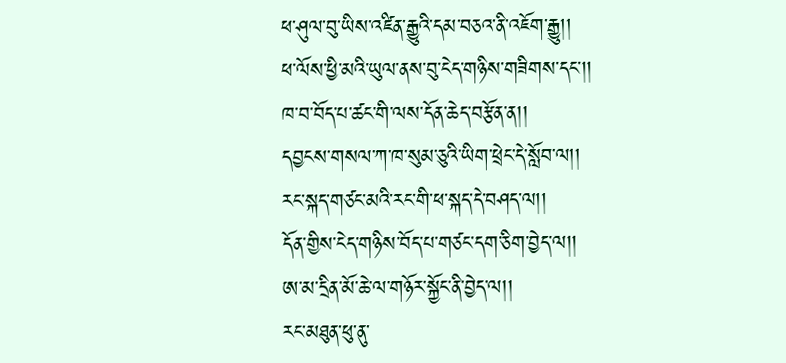ཕ་ཤུལ་བུ་ཡིས་འཛིན་རྒྱུའི་དམ་བཅའ་ནི་འཇོག་རྒྱུ།།
ཕ་ལོས་ཕྱི་མའི་ཡུལ་ནས་བུ་ངེད་གཉིས་གཟིགས་དང་།།
ཁ་བ་བོད་པ་ཚང་གི་ལས་དོན་ཆེད་བརྩོན་ན།།
དབྱངས་གསལ་ཀ་ཁ་སུམ་ཅུའི་ཡིག་ཕྲེང་དེ་སློབ་ལ།།
རང་སྐད་གཙང་མའི་རང་གི་ཕ་སྐད་དེ་བཤད་ལ།།
དོན་གྱིས་ངེད་གཉིས་བོད་པ་གཙང་དག་ཅིག་བྱེད་ལ།།
ཨ་མ་དྲིན་མོ་ཆེ་ལ་གཉོར་སྐྱོང་ནི་བྱེད་ལ།།
རང་མཐུན་ཕུ་ནུ་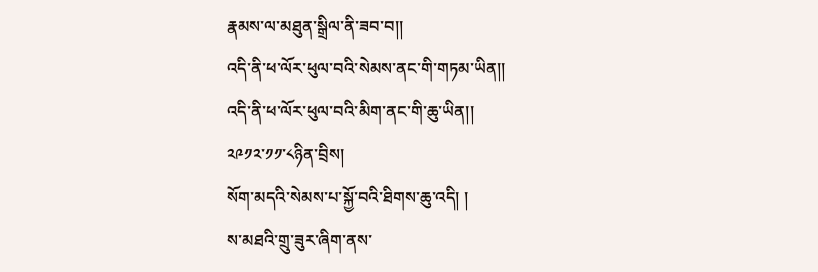རྣམས་ལ་མཐུན་སྒྲིལ་ནི་ཟབ་བ།།
འདི་ནི་ཕ་ལོཪ་ཕུལ་བའི་སེམས་ནང་གི་གཏམ་ཡིན།།
འདི་ནི་ཕ་ལོཪ་ཕུལ་བའི་མིག་ནང་གི་ཆུ་ཡིན།།
༢༩༡༢་༡༡་༨ཉིན་བྲིས།
སོག་མདའི་སེམས་པ་སྐྱོ་བའི་ཐིགས་ཆུ་འདི། །
ས་མཐའི་གྲུ་ཟུར་ཞིག་ནས་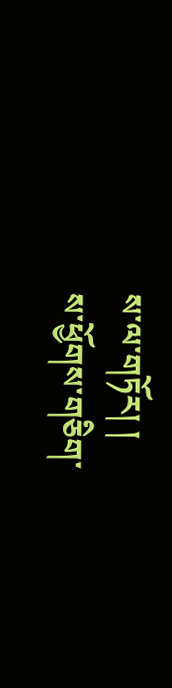ས་ལ་གཏོར། །
ས་ཕྱོགས་གཅིག་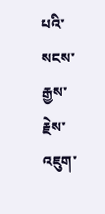པའི་སངས་རྒྱས་རྗེས་འཇུག་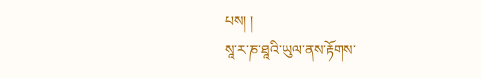པས། །
སཱ་ར་ཎ་ཐཱའི་ཡུལ་ནས་རྟོགས་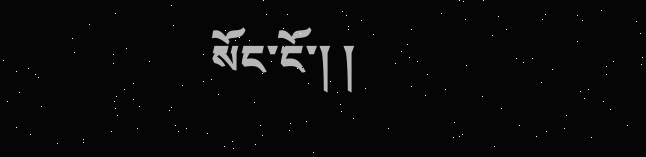སོང་ངོ་། །